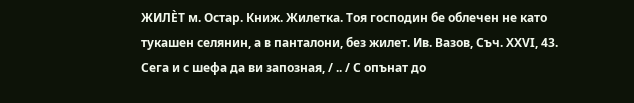ЖИЛÈТ м. Остар. Книж. Жилетка. Тоя господин бе облечен не като тукашен селянин, а в панталони, без жилет. Ив. Вазов, Съч. ХХVI, 43. Сега и с шефа да ви запозная, / .. / С опънат до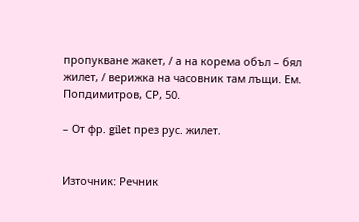пропукване жакет, / а на корема объл – бял жилет, / верижка на часовник там лъщи. Ем. Попдимитров, СР, 50.

– От фр. gilet през рус. жилет.


Източник: Речник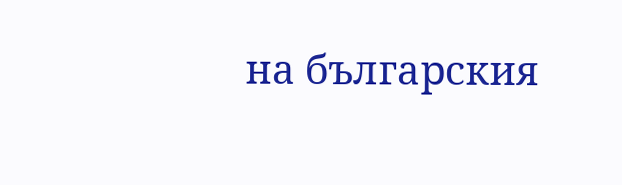на българския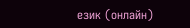език (онлайн)